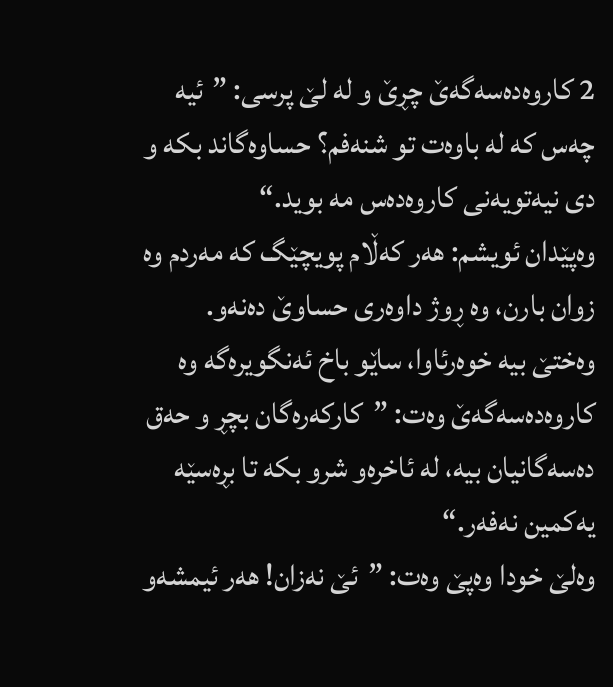2 کاروەدەسەگەێ چڕێ و له لێ پرسی: ”ئیه چەس که له باوەت تو شنەفم؟ حساوەگاند بکه و دی نیەتویەنی کاروەدەس مه بوید.“
وەپێدان ئویشم: هەر کەڵام پویچێگ که مەردم وه زوان بارن، وه ڕوژ داوەری حساوێ دەنەو.
وەختێ بیه خوەرئاوا، ساێو باخ ئەنگویرەگه وه کاروەدەسەگەێ وەت: ”کارکەرەگان بچڕ و حەق دەسەگانیان بیه، له ئاخرەو شرو بکه تا بڕەسێه یەکمین نەفەر.“
وەلێ خودا وەپێ وەت: ”ئێ نەزان! هەر ئیمشەو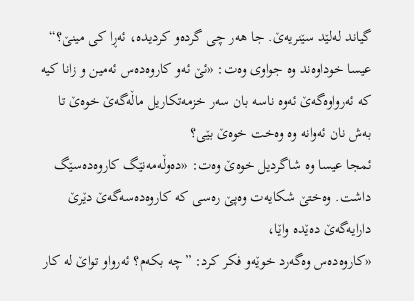گیاند لەلێد سێنریەێ. جا هەر چی گردەو کردیده، ئەڕا کی مینێ؟“
عیسا خوداوەند وه جواوی وەت: «ئێ ئەو کاروەدەس ئەمین و زانا کیه که ئەرواوەگەێ ئەوه ناسه بان سەر خزمەتکاریل ماڵەگەێ خوەێ تا بەش نان ئەوانه وه وەخت خوەێ بێی؟
ئمجا عیسا وه شاگردیل خوەێ وەت: «دەوڵەمەنێگ کاروەدەسێگ داشت. وەختێ شکایەت وەپێ رەسی که کاروەدەسەگەێ دێرێ دارایەگەێ دەێده واێا،
«کاروەدەس وەگەرد خوێەو فکر کرد: ”چه بکەم؟ ئەرواو تواێ له کار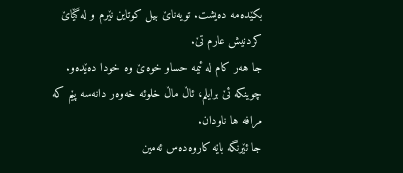بکێدەمه دەیشت. تویەناێ بیل کوتاین نێرم و له گێاێ کردنیش عارم تێ.
جا هەر کام له ئیمه حساو خوەێ وه خودا دەێدەو.
چوینکه ئێ برایلم، ئاڵ ماڵ خلوئه خەوەر دانەسه پێم که مرافه ها ناودان.
جا ئێرنگه باێه کاروەدەس ئەمین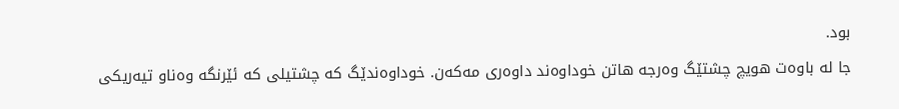بود.
جا له باوەت هویچ چشتێگ وەرجه هاتن خوداوەند داوەری مەکەن. خوداوەندێگ که چشتیلی که ئێرنگه وەناو تیەریکی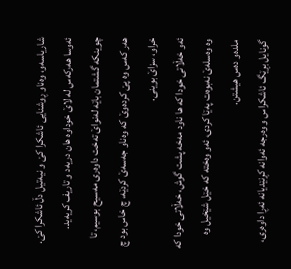شاریاسەو، وەناو ڕوشنایی ئاشکرا کێ و نیەتیل دڵ ئاشکرا کێ. ئەوسا هەرکەس له لاێ خوداوه هان دریەد و تاریف کریەید.
چوینکه گشتمان باێه لەنواێ تەخت داوەری مەسیح بوسیم، تا هەر کەس وه پێ کردەوێ که وەناو جەسەێ کردێه، چ خاس بود چ خراو، سزاێ بوینی.
ئەو خەڵاتی خودا که ها ناود مەخه پشت گوش، خەڵاتی خودا که وه وەسلەێ نەبوەت پەێا کردی، ئەو وەخته که خێل شێخیل وه ملدەو دەس هیشتن.
گونایل بڕێگ ئاشکراس و وەرجه ئەوانه کڕنێدیانه ئەڕا داوەری،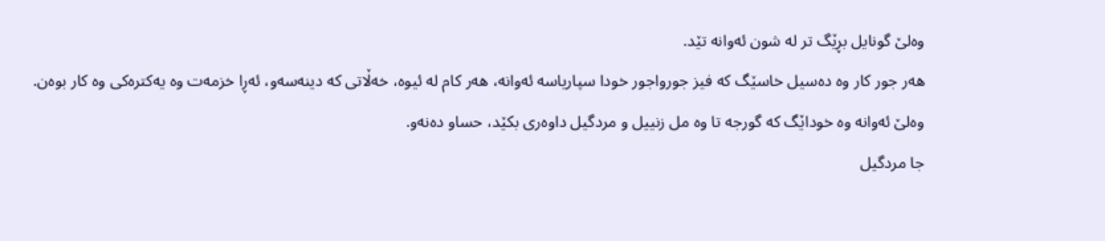وەلێ گونایل بڕێگ تر له شون ئەوانه تێد.
هەر جور کار وه دەسیل خاسێگ که فیز جورواجور خودا سپاریاسه ئەوانه، هەر کام له ئیوه، خەڵاتی که دینەسەو، ئەڕا خزمەت وه یەکترەکی وه کار بوەن.
وەلێ ئەوانه وه خوداێگ که گورجه تا وه مل زنییل و مردگیل داوەری بکێد، حساو دەنەو.
جا مردگیل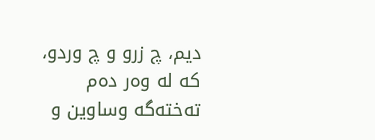دیم، چ زرو و چ وردو، که له وەر دەم تەختەگه وساوین و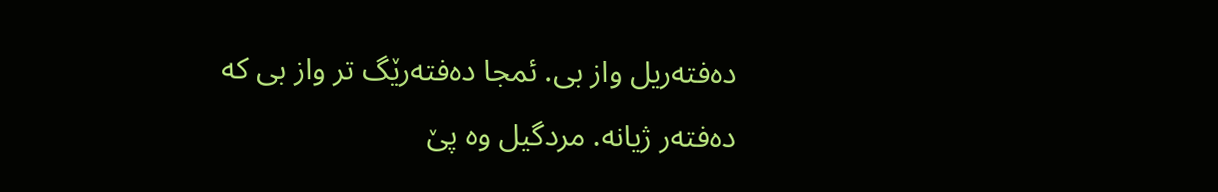دەفتەریل واز بی. ئمجا دەفتەرێگ تر واز بی که دەفتەر ژیانه. مردگیل وه پێ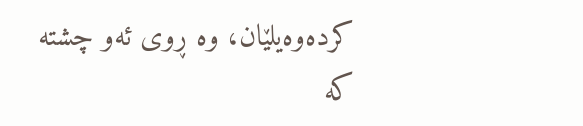کردەوەیلێان، وه ڕوی ئەو چشته که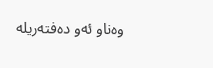وەناو ئەو دەفتەریله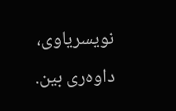نویسریاوی، داوەری بین.